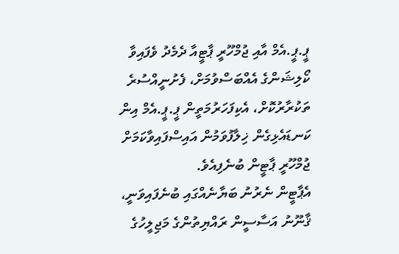ޕީ.ޕީ.އެމް އާއި ޖުމްހޫރީ ޕާޓީއާ ދެމެދު ވެފައިވާ ކޯލިޝަންގެ އެއްބަސްވުމަށް، ފެށުނީއްސުރެ ތަކުރާރުކޮށް، އެކިފަހަރުމަތީން ޕީ.ޕީ.އެމް އިން ކަނޑައެޅިގެން ޚިލާފުވަމުން އައިސްފައިވާކަމަށް ޖުމްހޫރީ ޕާޓީން ބުނެފިއެވެ.
އެޕާޓީން ނެރުނު ބަޔާނެއްގައި ބުނެފައިވަނީ، ޤާނޫނު އަސާސީން ރައްޔިތުންގެ މަޖިލީހުގެ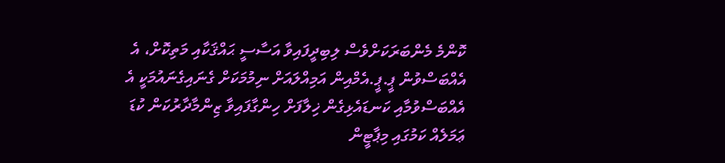ކޮންމެ މެންބަރަކަށްވެސް ލިބިދީފައިވާ އަސާސީ ޙައްޤަކާއި މަތިކޮށް، އެ އެއްބަސްވުން ޕީ.ޕީ.އެމްއިން އަމިއްލައަށް ނިމުމަކަށް ގެނައިގެނައުމަކީ އެ އެއްބަސްވުމާއި ކަނޑައެޅިގެން ޚިލާފަށް ހިންގާފައިވާ ޒިންމާދާރުކަން ކުޑަ ޢަމަލެއް ކަމުގައި މިޕާޓީން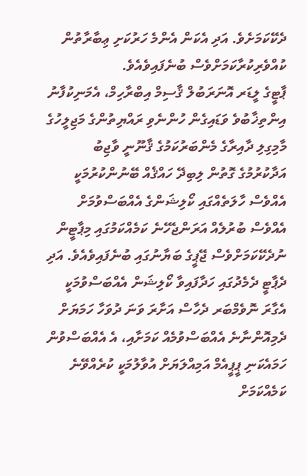ދެކޭކަމަށެވެ. އަދި އެކަން އެންމެ ހަރުކަށި ޢިބާރާތުން ކުއްވެރިކުރާކަމަށްވެސް ބުނެފައިވެއެވެ.
ޕާޓީގެ ލީޑަރ އޮނަރަބުލް ޤާސިމް އިބްރާހިމް، އެމަނިކުފާނު އިންތިޚާބުވެ ވަޑައިގެން ހުންނެވި ރައްޔިތުންގެ މަޖިލީހުގެ މާމިގިލި ދާއިރާގެ މެންބަރުކަމުގެ ޤާނޫނީ ވާޖިބު އަދާކުރުމުގެ ގޮތުން ލިބިދޭ ހައްޤެއް ބޭނުންކުރުމަކީ އެއްވެސް ހާލަތެއްގައި ކޯލިޝަންގެ އެއްބަސްވުމަށް އެއްވެސް ބުރުލެއް އަރަންޖެހޭނެ ކަމެއްކަމުގައި މިޕާޓީން ނުދެކޭކަމަށްވެސް ޖޭޕީގެ ބަޔާނުގައި ބުނެފައިވެއެވެ. އަދި ދެޕާޓީ ދެމެދުގައި ހަދާފައިވާ ކޯލިޝަން އެއްބަސްވުމަކީ އެގާރަ ނޮވެމްބަރ ދެހާސް އަށާރަ ވަނަ ދުވަހާ ހަމަޔަށް ދެމިއޮންނާނެ އެއްބަސްވުމެއް ކަމަށާއި، އެ އެއްބަސްވުން ހަމައެކަނި ޕީޕީއެމް އަމިއްލަޔަށް އުވާލުމަކީ ކުރެއްވޭނެ ކަމެއްކަމަށް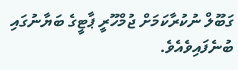ގަބޫލް ނުކުރާކަމަށް ޖުމްހޫރީ ޕާޓީގެ ބަޔާނުގައި ބުނެފައިވެއެވެ.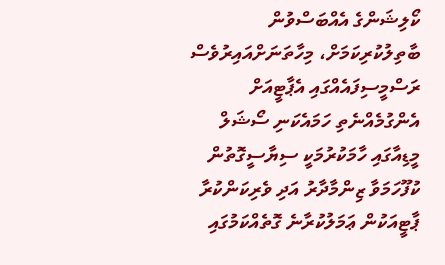ކޯލިޝަންގެ އެއްބަސްވުން ބާތިލުކުރިކަމަށް، މިހާތަނަށްއައިރުވެސް ރަސްމީސިފައެއްގައި އެޕާޓީއަށް އެންގުމެއްނެތި ހަމައެކަނި ސޯޝަލް މީޑިއާގައި ހާމަކުރުމަކީ ސިޔާސީގޮތުން ކުފޫހަމަވާ ޒިންމާދާރު އަދި ވެރިކަންކުރާ ޕާޓީއަކުން ޢަމަލުކުރާނެ ގޮތެއްކަމުގައި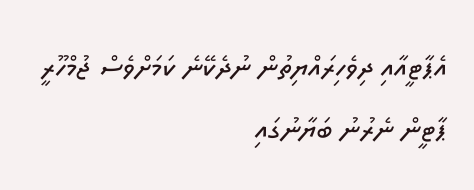އެޕާޓީއާއި ދިވެހިރައްޔިތުން ނުދެކޭނެ ކަމަށްވެސް ޖުމްހޫރީ ޕާޓީން ނެރުނު ބަޔާނުގައި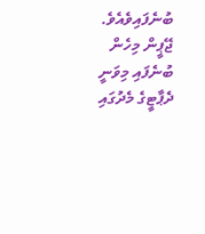ބުނެފައިވެއެވެ. ޖޭޕީން މިހެން ބުނެފައި މިވަނީ ދެޕާޓީގެ މެދުގައި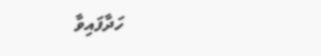ހަދާފައިވާ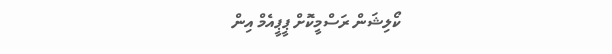ކޯލިޝަން ރަސްމީކޮށް ޕީޕީއެމް އިން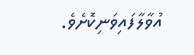އުވާލާފައިވަނިކޮށެވެ.